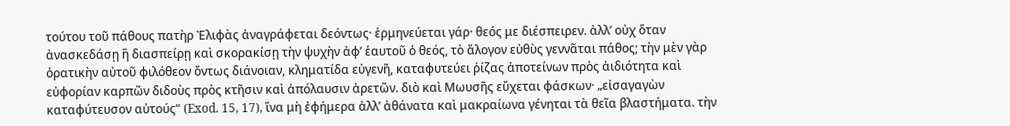τούτου τοῦ πάθους πατὴρ Ἐλιφὰς ἀναγράφεται δεόντως· ἑρμηνεύεται γάρ· θεός με διέσπειρεν. ἀλλ’ οὐχ ὅταν ἀνασκεδάσῃ ἢ διασπείρῃ καὶ σκορακίσῃ τὴν ψυχὴν ἀφ’ ἑαυτοῦ ὁ θεός, τὸ ἄλογον εὐθὺς γεννᾶται πάθος; τὴν μὲν γὰρ ὁρατικὴν αὐτοῦ φιλόθεον ὄντως διάνοιαν, κληματίδα εὐγενῆ, καταφυτεύει ῥίζας ἀποτείνων πρὸς ἀιδιότητα καὶ εὐφορίαν καρπῶν διδοὺς πρὸς κτῆσιν καὶ ἀπόλαυσιν ἀρετῶν. διὸ καὶ Μωυσῆς εὔχεται φάσκων· „εἰσαγαγὼν καταφύτευσον αὐτούς“ (Exod. 15, 17), ἵνα μὴ ἐφήμερα ἀλλ’ ἀθάνατα καὶ μακραίωνα γένηται τὰ θεῖα βλαστήματα. τὴν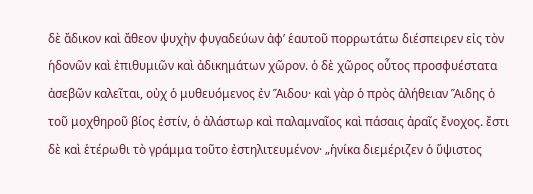δὲ ἄδικον καὶ ἄθεον ψυχὴν φυγαδεύων ἀφ’ ἑαυτοῦ πορρωτάτω διέσπειρεν εἰς τὸν ἡδονῶν καὶ ἐπιθυμιῶν καὶ ἀδικημάτων χῶρον. ὁ δὲ χῶρος οὗτος προσφυέστατα ἀσεβῶν καλεῖται, οὐχ ὁ μυθευόμενος ἐν Ἅιδου· καὶ γὰρ ὁ πρὸς ἀλήθειαν Ἅιδης ὁ τοῦ μοχθηροῦ βίος ἐστίν, ὁ ἀλάστωρ καὶ παλαμναῖος καὶ πάσαις ἀραῖς ἔνοχος. ἔστι δὲ καὶ ἑτέρωθι τὸ γράμμα τοῦτο ἐστηλιτευμένον· „ἡνίκα διεμέριζεν ὁ ὕψιστος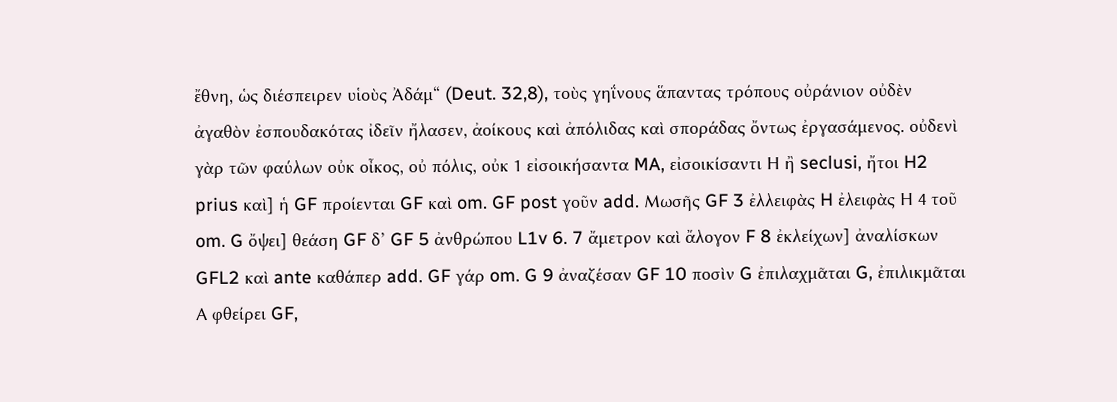ἔθνη, ὡς διέσπειρεν υἱοὺς Ἀδάμ“ (Deut. 32,8), τοὺς γηΐνους ἅπαντας τρόπους οὐράνιον οὐδὲν ἀγαθὸν ἐσπουδακότας ἰδεῖν ἤλασεν, ἀοίκους καὶ ἀπόλιδας καὶ σποράδας ὄντως ἐργασάμενος. οὐδενὶ γὰρ τῶν φαύλων οὐκ οἶκος, οὐ πόλις, οὐκ 1 εἰσοικήσαντα MA, εἰσοικίσαντι Η ἢ seclusi, ἤτοι H2 prius καὶ] ἡ GF προίενται GF καὶ om. GF post γοῦν add. Μωσῆς GF 3 ἐλλειφὰς H ἐλειφὰς Η 4 τοῦ om. G ὄψει] θεάση GF δ’ GF 5 ἀνθρώπου L1v 6. 7 ἄμετρον καὶ ἄλογον F 8 ἐκλείχων] ἀναλίσκων GFL2 καὶ ante καθάπερ add. GF γάρ om. G 9 ἀναζέσαν GF 10 ποσὶν G ἐπιλαχμᾶται G, ἐπιλικμᾶται Α φθείρει GF,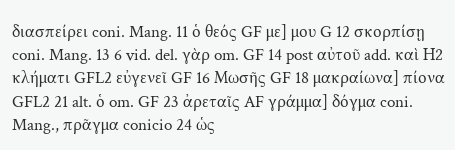διασπείρει coni. Mang. 11 ὁ θεός GF με] μου G 12 σκορπίσῃ coni. Mang. 13 6 vid. del. γὰρ om. GF 14 post αὐτοῦ add. καὶ Η2 κλήματι GFL2 εὐγενεῖ GF 16 Μωσῆς GF 18 μακραίωνα] πίονα GFL2 21 alt. ὁ om. GF 23 ἀρεταῖς AF γράμμα] δόγμα coni. Mang., πρᾶγμα conicio 24 ὡς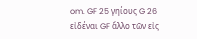om. GF 25 γηίους G 26 εἰδέναι GF ἄλλο τῶν εἰς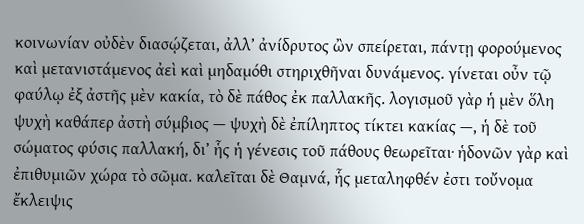κοινωνίαν οὐδὲν διασῴζεται, ἀλλ’ ἀνίδρυτος ὢν σπείρεται, πάντῃ φορούμενος καὶ μετανιστάμενος ἀεὶ καὶ μηδαμόθι στηριχθῆναι δυνάμενος. γίνεται οὖν τῷ φαύλῳ ἐξ ἀστῆς μὲν κακία, τὸ δὲ πάθος ἐκ παλλακῆς. λογισμοῦ γὰρ ἡ μὲν ὅλη ψυχὴ καθάπερ ἀστὴ σύμβιος — ψυχὴ δὲ ἐπίληπτος τίκτει κακίας —, ἡ δὲ τοῦ σώματος φύσις παλλακή, δι’ ἧς ἡ γένεσις τοῦ πάθους θεωρεῖται· ἡδονῶν γὰρ καὶ ἐπιθυμιῶν χώρα τὸ σῶμα. καλεῖται δὲ Θαμνά, ἧς μεταληφθέν ἐστι τοὔνομα ἔκλειψις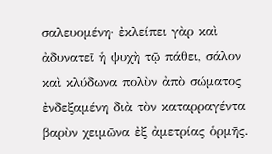σαλευομένη· ἐκλείπει γὰρ καὶ ἀδυνατεῖ ἡ ψυχὴ τῷ πάθει, σάλον καὶ κλύδωνα πολὺν ἀπὸ σώματος ἐνδεξαμένη διὰ τὸν καταρραγέντα βαρὺν χειμῶνα ἐξ ἀμετρίας ὁρμῆς.